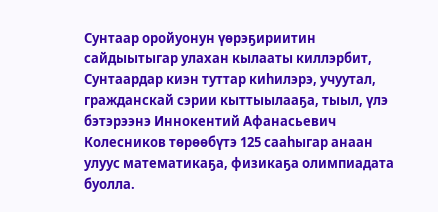Сунтаар оройуонун үөрэҕириитин сайдыытыгар улахан кылааты киллэрбит, Сунтаардар киэн туттар киһилэрэ, учуутал, гражданскай сэрии кыттыылааҕа, тыыл, үлэ бэтэрээнэ Иннокентий Афанасьевич Колесников төрөөбүтэ 125 сааһыгар анаан улуус математикаҕа, физикаҕа олимпиадата буолла.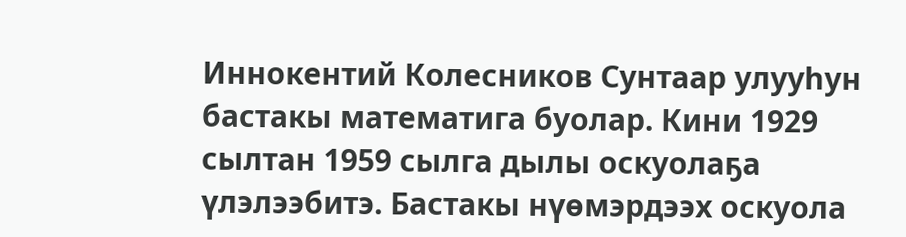Иннокентий Колесников Сунтаар улууһун бастакы математига буолар. Кини 1929 сылтан 1959 сылга дылы оскуолаҕа үлэлээбитэ. Бастакы нүөмэрдээх оскуола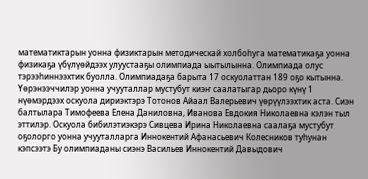математиктарын уонна физиктарын методическай холбоһуга математикаҕа уонна физикаҕа үбүлүөйдээх улуустааҕы олимпиада ыытылынна. Олимпиада олус тэрээһиннээхтик буолла. Олимпиадаҕа барыта 17 оскуолаттан 189 оҕо кытынна. Үөрэнээччилэр уонна учууталлар мустубут киэҥ саалатыгар дьоро күнү 1 нүөмэрдээх оскуола дириэктэрэ Тотонов Айаал Валерьевич үөрүүлээхтик аста. Сиэн балтылара Тимофеева Елена Даниловна, Иванова Евдокия Николаевна кэлэн тыл эттилэр. Оскуола бибилэтиэкэрэ Сивцева Ирина Николаевна саалаҕа мустубут оҕолорго уонна учууталларга Иннокентий Афанасьевич Колесников туһунан кэпсээтэ Бу олимпиаданы сиэнэ Васильев Иннокентий Давыдович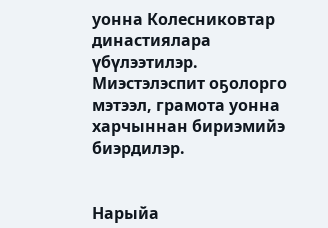уонна Колесниковтар династиялара үбүлээтилэр. Миэстэлэспит оҕолорго мэтээл, грамота уонна харчыннан бириэмийэ биэрдилэр.


Нарыйа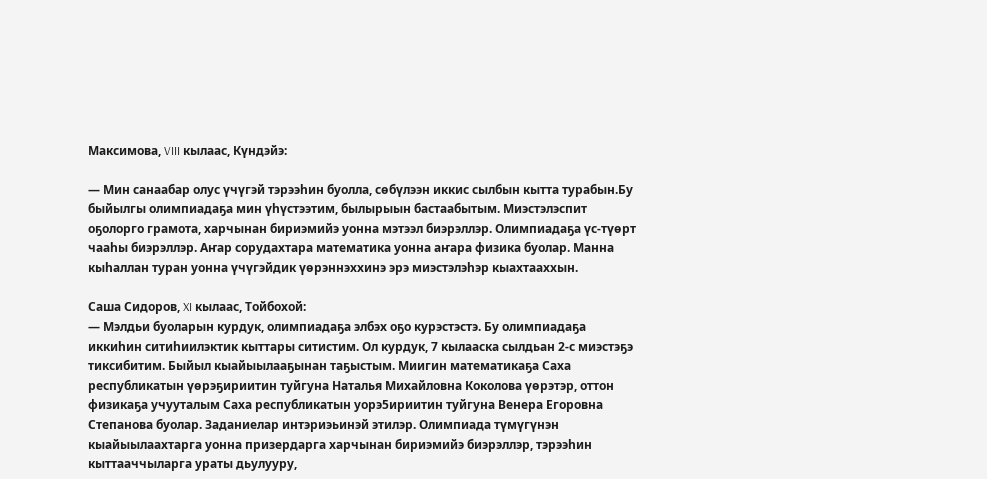Максимова, VIII кылаас, Күндэйэ:

— Мин санаабар олус үчүгэй тэрээһин буолла, сөбүлээн иккис сылбын кытта турабын.Бу быйылгы олимпиадаҕа мин үһүстээтим, былырыын бастаабытым. Миэстэлэспит оҕолорго грамота, харчынан бириэмийэ уонна мэтээл биэрэллэр. Олимпиадаҕа үс-түөрт чааһы биэрэллэр. Аҥар сорудахтара математика уонна аҥара физика буолар. Манна кыһаллан туран уонна үчүгэйдик үөрэннэххинэ эрэ миэстэлэһэр кыахтааххын.

Саша Сидоров, XI кылаас, Тойбохой:
— Мэлдьи буоларын курдук, олимпиадаҕа элбэх оҕо курэстэстэ. Бу олимпиадаҕа иккиһин ситиһиилэктик кыттары ситистим. Ол курдук, 7 кылааска сылдьан 2-с миэстэҕэ тиксибитим. Быйыл кыайыылааҕынан таҕыстым. Миигин математикаҕа Саха республикатын үөрэҕириитин туйгуна Наталья Михайловна Коколова үөрэтэр, оттон физикаҕа учууталым Саха республикатын уорэ5ириитин туйгуна Венера Егоровна Степанова буолар. Заданиелар интэриэьинэй этилэр. Олимпиада түмүгүнэн кыайыылаахтарга уонна призердарга харчынан бириэмийэ биэрэллэр, тэрээһин кыттааччыларга ураты дьулууру,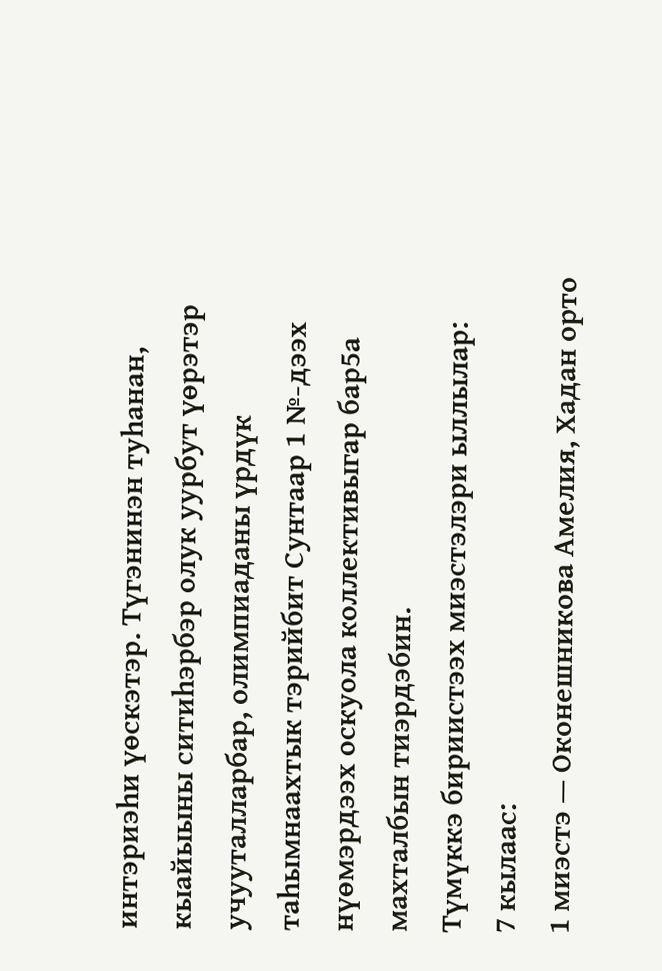интэриэһи үөскэтэр. Түгэнинэн туһанан, кыайыыны ситиһэрбэр олук уурбут үөрэтэр учууталларбар, олимпиаданы үрдүк таһымнаахтык тэрийбит Сунтаар 1 №-дээх нүөмэрдээх оскуола коллективыгар бар5а махталбын тиэрдэбин.
Түмүккэ бириистээх миэстэлэри ыллылар:
7 кылаас:
1 миэстэ — Оконешникова Амелия, Хадан орто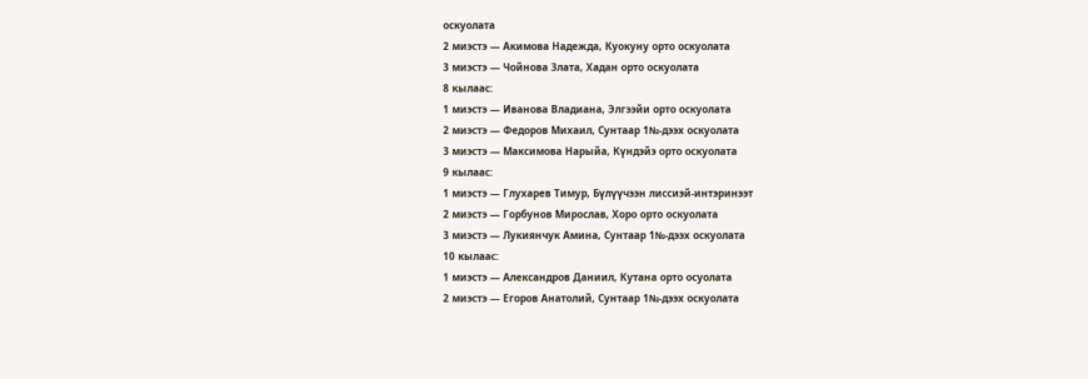оскуолата
2 миэстэ — Акимова Надежда, Куокуну орто оскуолата
3 миэстэ — Чойнова Злата, Хадан орто оскуолата
8 кылаас:
1 миэстэ — Иванова Владиана, Элгээйи орто оскуолата
2 миэстэ — Федоров Михаил, Сунтаар 1№-дээх оскуолата
3 миэстэ — Максимова Нарыйа, Күндэйэ орто оскуолата
9 кылаас:
1 миэстэ — Глухарев Тимур, Бүлүүчээн лиссиэй-интэринээт
2 миэстэ — Горбунов Мирослав, Хоро орто оскуолата
3 миэстэ — Лукиянчук Амина, Сунтаар 1№-дээх оскуолата
10 кылаас:
1 миэстэ — Александров Даниил, Кутана орто осуолата
2 миэстэ — Егоров Анатолий, Сунтаар 1№-дээх оскуолата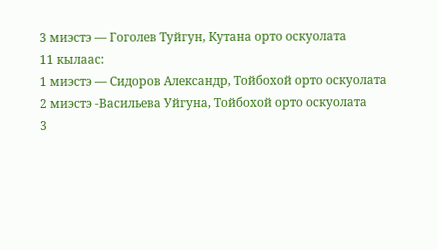3 миэстэ — Гоголев Туйгун, Кутана орто оскуолата
11 кылаас:
1 миэстэ — Сидоров Александр, Тойбохой орто оскуолата
2 миэстэ -Васильева Уйгуна, Тойбохой орто оскуолата
3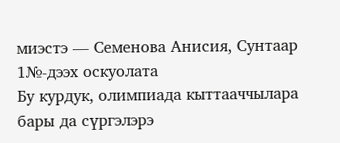миэстэ — Семенова Анисия, Сунтаар 1№-дээх оскуолата
Бу курдук, олимпиада кыттааччылара бары да сүргэлэрэ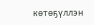көтөҕүллэн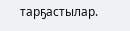тарҕастылар.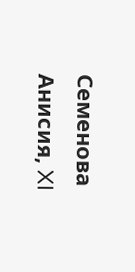Семенова Анисия, XI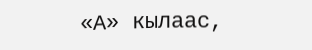«А» кылаас,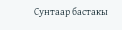Сунтаар бастакы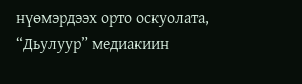нүөмэрдээх орто оскуолата, “Дьулуур” медиакиин